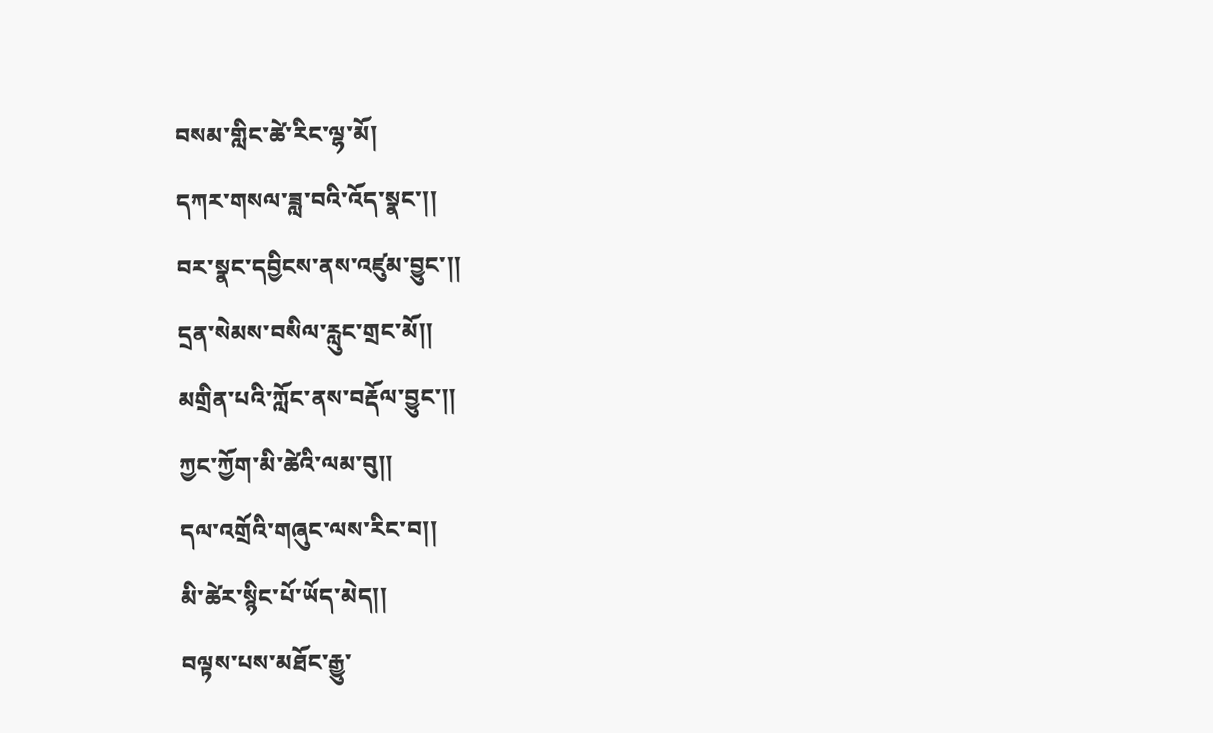བསམ་གླིང་ཚེ་རིང་ལྷ་མོ།
དཀར་གསལ་ཟླ་བའི་འོད་སྣང་།།
བར་སྣང་དབྱིངས་ནས་འཛུམ་བྱུང་།།
དྲན་སེམས་བསིལ་རླུང་གྲང་མོ།།
མགྲིན་པའི་ཀློང་ནས་བརྡོལ་བྱུང་།།
ཀྱང་ཀྱོག་མི་ཚེའི་ལམ་བུ།།
དལ་འགྲོའི་གཞུང་ལས་རིང་བ།།
མི་ཚེར་སྙིང་པོ་ཡོད་མེད།།
བལྟས་པས་མཐོང་རྒྱུ་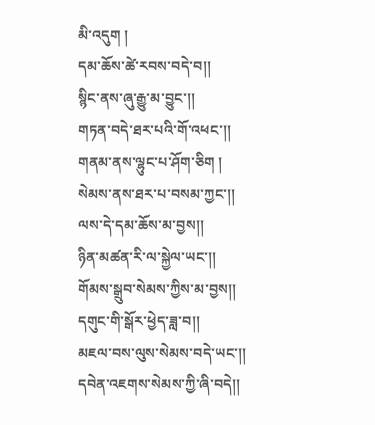མི་འདུག །
དམ་ཆོས་ཚེ་རབས་བདེ་བ།།
སྙིང་ནས་ཞུ་རྒྱུ་མ་བྱུང་།།
གཏན་བདེ་ཐར་པའི་གོ་འཕང་།།
གནམ་ནས་ལྷུང་པ་ཤོག་ཅིག །
སེམས་ནས་ཐར་པ་བསམ་ཀྱང་།།
ལས་དེ་དམ་ཆོས་མ་བྱས།།
ཉིན་མཚན་རི་ལ་སྐྱེལ་ཡང་།།
གོམས་སྒྲུབ་སེམས་ཀྱིས་མ་བྱས།།
དགུང་གི་སྒོར་ཕྱེད་ཟླ་བ།།
མཇལ་བས་ལུས་སེམས་བདེ་ཡང་།།
དབེན་འཇགས་སེམས་ཀྱི་ཞི་བདེ།།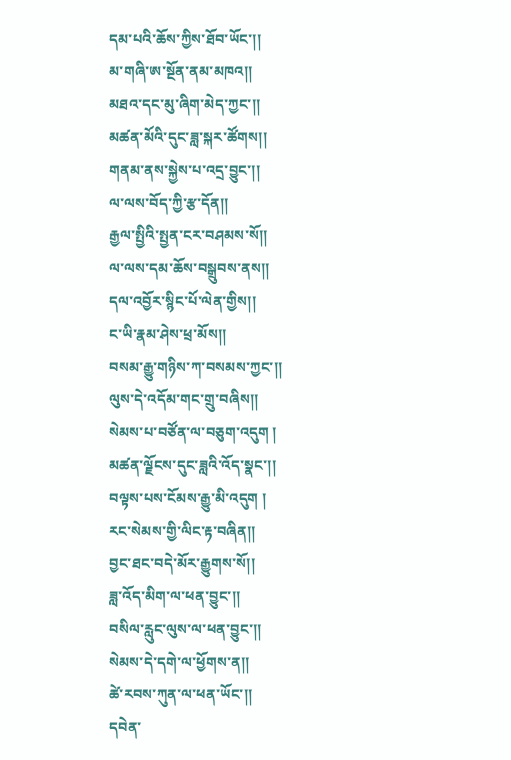དམ་པའི་ཆོས་ཀྱིས་ཐོབ་ཡོང་།།
མ་གཞི་ཨ་སྔོན་ནམ་མཁའ།།
མཐའ་དང་མུ་ཞིག་མེད་ཀྱང་།།
མཚན་མོའི་དུང་ཟླ་སྐར་ཚོགས།།
གནམ་ནས་སྐྱེས་པ་འདྲ་བྱུང་།།
ལ་ལས་བོད་ཀྱི་རྩ་དོན།།
རྒྱལ་སྤྱིའི་སྤྱན་ངར་བཤམས་སོ།།
ལ་ལས་དམ་ཆོས་བསྒྲུབས་ནས།།
དལ་འབྱོར་སྙིང་པོ་ལེན་གྱིས།།
ང་ཡི་རྣམ་ཤེས་ཕྲ་མོས།།
བསམ་རྒྱུ་གཉིས་ཀ་བསམས་ཀྱང་།།
ལུས་དེ་འདོམ་གང་གྲུ་བཞིས།།
སེམས་པ་བཙོན་ལ་བཅུག་འདུག །
མཚན་ལྗོངས་དུང་ཟླའི་འོད་སྣང་།།
བལྟས་པས་ངོམས་རྒྱུ་མི་འདུག །
རང་སེམས་གྱི་ལིང་རྟ་བཞིན།།
བྱང་ཐང་བདེ་མོར་རྒྱུགས་སོ།།
ཟླ་འོད་མིག་ལ་ཕན་བྱུང་།།
བསིལ་རླུང་ལུས་ལ་ཕན་བྱུང་།།
སེམས་དེ་དགེ་ལ་ཕྱོགས་ན།།
ཚེ་རབས་ཀུན་ལ་ཕན་ཡོང་།།
དབེན་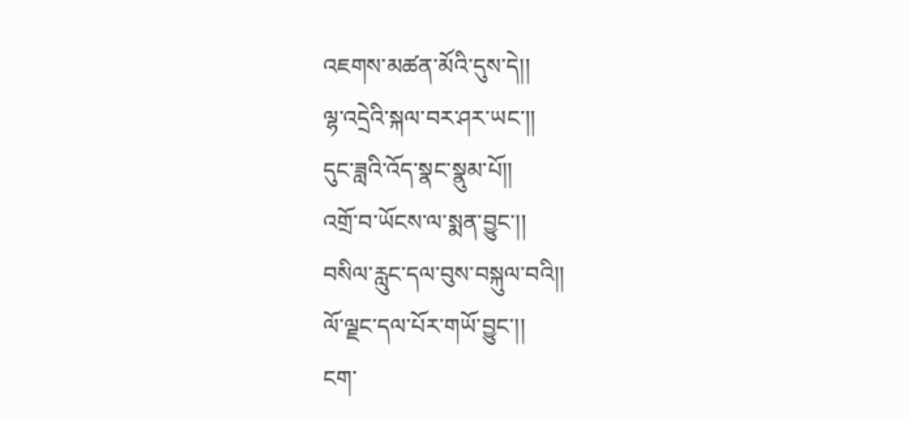འཇགས་མཚན་མོའི་དུས་དེ།།
ལྷ་འདྲེའི་སྐལ་བར་ཤར་ཡང་།།
དུང་ཟླའི་འོད་སྣང་སྣུམ་པོ།།
འགྲོ་བ་ཡོངས་ལ་སྨན་བྱུང་།།
བསིལ་རླུང་དལ་བུས་བསྐུལ་བའི།།
ལོ་ལྗང་དལ་པོར་གཡོ་བྱུང་།།
ངག་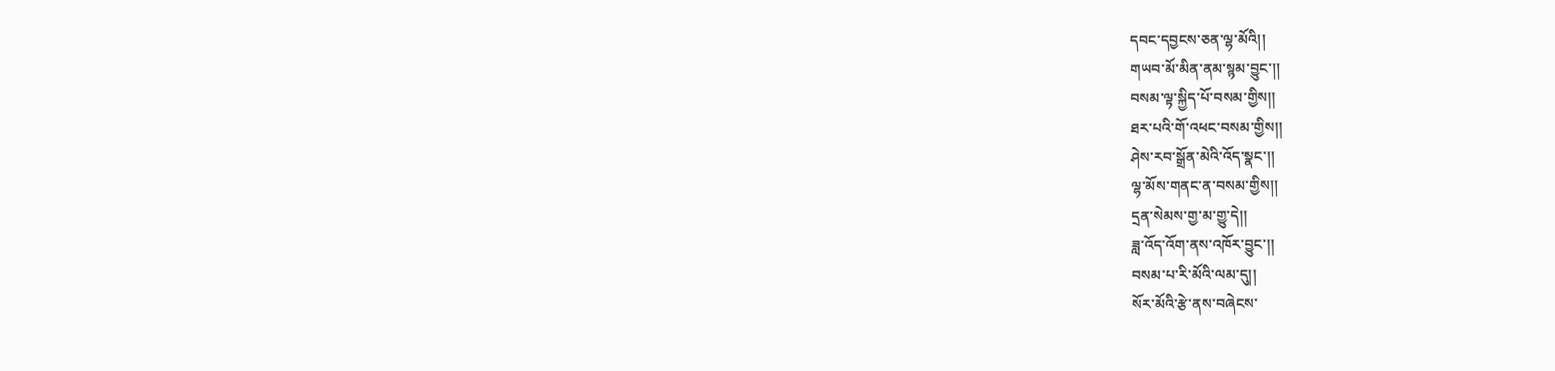དབང་དབྱངས་ཅན་ལྷ་མོའི།།
གཡབ་མོ་མིན་ནམ་སྙམ་བྱུང་།།
བསམ་ལྟ་སྐྱིད་པོ་བསམ་གྱིས།།
ཐར་པའི་གོ་འཕང་བསམ་གྱིས།།
ཤེས་རབ་སྒྲོན་མེའི་འོད་སྣང་།།
ལྷ་མོས་གནང་ན་བསམ་གྱིས།།
དྲན་སེམས་གྱ་མ་གྱུ་དེ།།
ཟླ་འོད་འོག་ནས་འཁོར་བྱུང་།།
བསམ་པ་རི་མོའི་ལམ་དུ།།
སོར་མོའི་རྩེ་ནས་བཞེངས་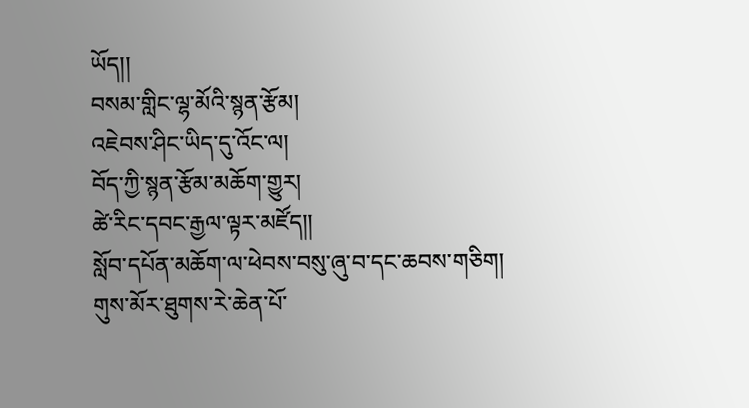ཡོད།།
བསམ་གླིང་ལྷ་མོའི་སྙན་རྩོམ།
འཇེབས་ཤིང་ཡིད་དུ་འོང་ལ།
བོད་ཀྱི་སྙན་རྩོམ་མཆོག་གྱུར།
ཚེ་རིང་དབང་རྒྱལ་ལྟར་མཛོད།།
སློབ་དཔོན་མཆོག་ལ་ཕེབས་བསུ་ཞུ་བ་དང་ཆབས་གཅིག།
གུས་མོར་ཐུགས་རེ་ཆེན་པོ་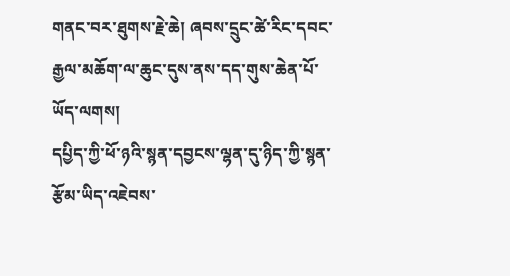གནང་བར་ཐུགས་རྗེ་ཆེ། ཞབས་དྲུང་ཚེ་རིང་དབང་རྒྱལ་མཆོག་ལ་ཆུང་དུས་ནས་དད་གུས་ཆེན་པོ་ཡོད་ལགས།
དཔྱིད་ཀྱི་ཕོ་ཉའི་སྙན་དབྱངས་ལྷན་དུ་ཉིད་ཀྱི་སྙན་རྩོམ་ཡིད་འཇེབས་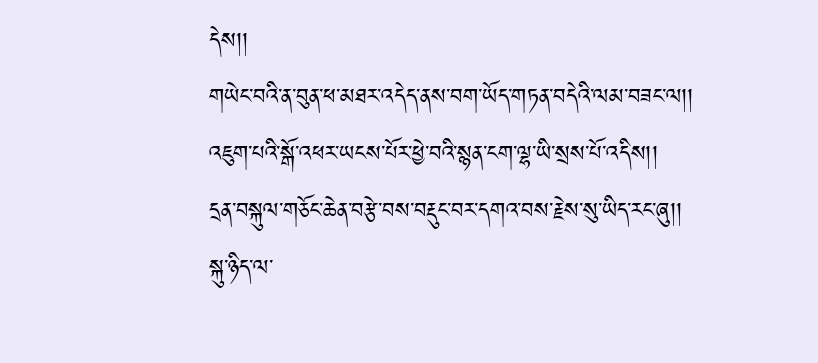དེས།།
གཡེང་བའི་ན་བུན་ཕ་མཐར་འདེད་ནས་བག་ཡོད་གཏན་བདེའི་ལམ་བཟང་ལ།།
འཇུག་པའི་སྒོ་འཕར་ཡངས་པོར་ཕྱེ་བའི་སྙན་ངག་ལྷ་ཡི་སྲས་པོ་འདིས།།
དྲན་བསྐུལ་གཅོང་ཆེན་བརྩེ་བས་བརྡུང་བར་དགའ་བས་རྗེས་སུ་ཡིད་རང་ཞུ།།
སྐུ་ཉིད་ལ་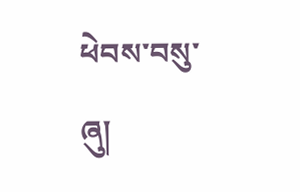ཕེབས་བསུ་ཞུ།